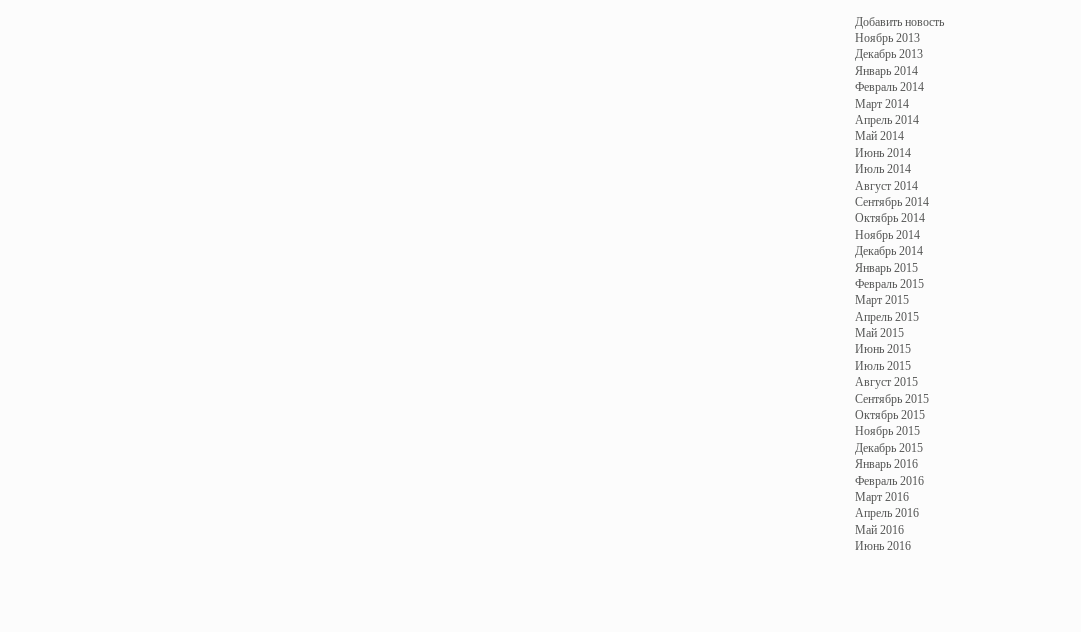Добавить новость
Ноябрь 2013
Декабрь 2013
Январь 2014
Февраль 2014
Март 2014
Апрель 2014
Май 2014
Июнь 2014
Июль 2014
Август 2014
Сентябрь 2014
Октябрь 2014
Ноябрь 2014
Декабрь 2014
Январь 2015
Февраль 2015
Март 2015
Апрель 2015
Май 2015
Июнь 2015
Июль 2015
Август 2015
Сентябрь 2015
Октябрь 2015
Ноябрь 2015
Декабрь 2015
Январь 2016
Февраль 2016
Март 2016
Апрель 2016
Май 2016
Июнь 2016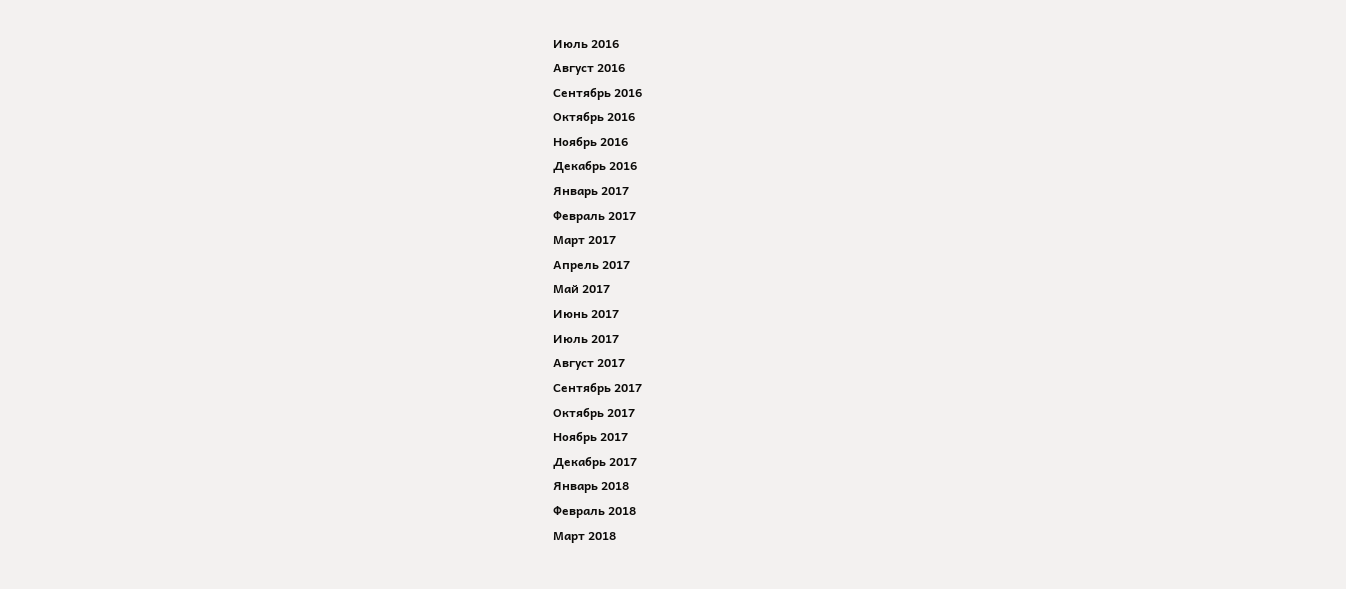Июль 2016
Август 2016
Сентябрь 2016
Октябрь 2016
Ноябрь 2016
Декабрь 2016
Январь 2017
Февраль 2017
Март 2017
Апрель 2017
Май 2017
Июнь 2017
Июль 2017
Август 2017
Сентябрь 2017
Октябрь 2017
Ноябрь 2017
Декабрь 2017
Январь 2018
Февраль 2018
Март 2018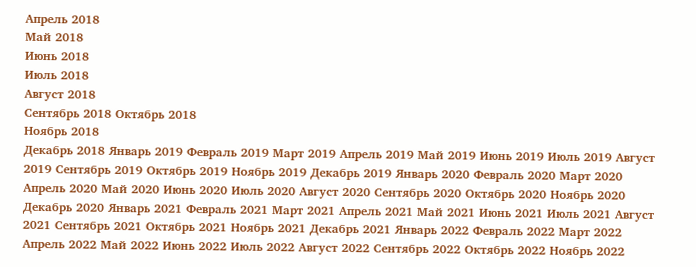Апрель 2018
Май 2018
Июнь 2018
Июль 2018
Август 2018
Сентябрь 2018 Октябрь 2018
Ноябрь 2018
Декабрь 2018 Январь 2019 Февраль 2019 Март 2019 Апрель 2019 Май 2019 Июнь 2019 Июль 2019 Август 2019 Сентябрь 2019 Октябрь 2019 Ноябрь 2019 Декабрь 2019 Январь 2020 Февраль 2020 Март 2020 Апрель 2020 Май 2020 Июнь 2020 Июль 2020 Август 2020 Сентябрь 2020 Октябрь 2020 Ноябрь 2020 Декабрь 2020 Январь 2021 Февраль 2021 Март 2021 Апрель 2021 Май 2021 Июнь 2021 Июль 2021 Август 2021 Сентябрь 2021 Октябрь 2021 Ноябрь 2021 Декабрь 2021 Январь 2022 Февраль 2022 Март 2022 Апрель 2022 Май 2022 Июнь 2022 Июль 2022 Август 2022 Сентябрь 2022 Октябрь 2022 Ноябрь 2022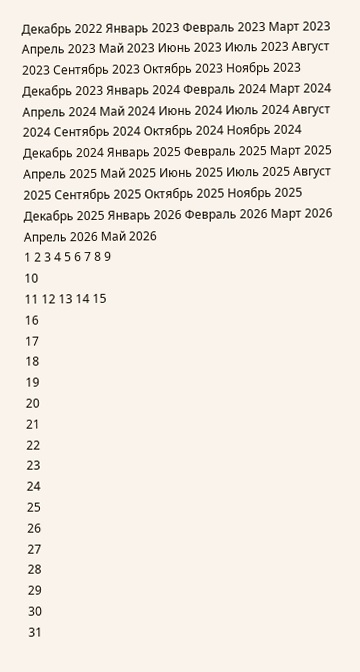Декабрь 2022 Январь 2023 Февраль 2023 Март 2023 Апрель 2023 Май 2023 Июнь 2023 Июль 2023 Август 2023 Сентябрь 2023 Октябрь 2023 Ноябрь 2023 Декабрь 2023 Январь 2024 Февраль 2024 Март 2024 Апрель 2024 Май 2024 Июнь 2024 Июль 2024 Август 2024 Сентябрь 2024 Октябрь 2024 Ноябрь 2024 Декабрь 2024 Январь 2025 Февраль 2025 Март 2025 Апрель 2025 Май 2025 Июнь 2025 Июль 2025 Август 2025 Сентябрь 2025 Октябрь 2025 Ноябрь 2025 Декабрь 2025 Январь 2026 Февраль 2026 Март 2026 Апрель 2026 Май 2026
1 2 3 4 5 6 7 8 9
10
11 12 13 14 15
16
17
18
19
20
21
22
23
24
25
26
27
28
29
30
31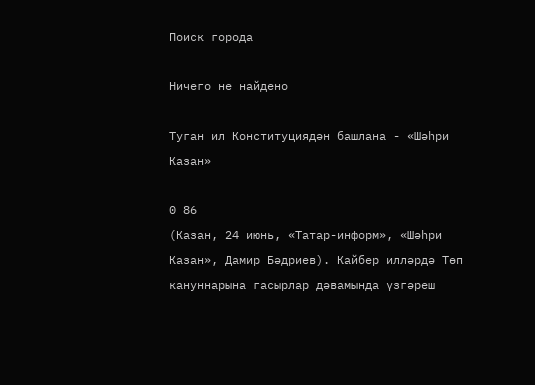Поиск города

Ничего не найдено

Туган ил Конституциядән башлана - «Шәһри Казан»

0 86
(Казан, 24 июнь, «Татар-информ», «Шәһри Казан», Дамир Бәдриев). Кайбер илләрдә Төп кануннарына гасырлар дәвамында үзгәреш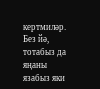кертмиләр. Без йә, тотабыз да яңаны язабыз яки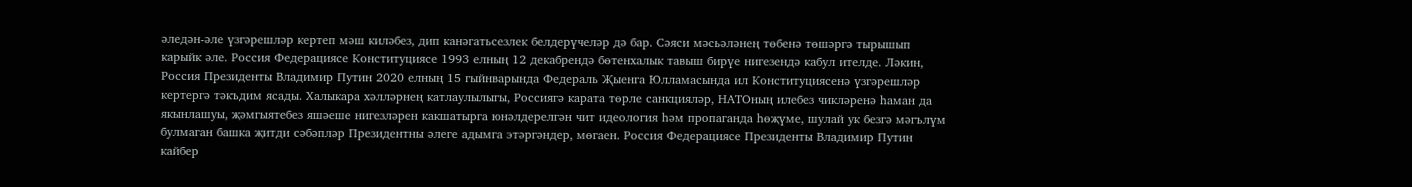әледән-әле үзгәрешләр кертеп мәш киләбез, дип канәгатьсезлек белдерүчеләр дә бар. Сәяси мәсьәләнең төбенә төшәргә тырышып карыйк әле. Россия Федерациясе Конституциясе 1993 елның 12 декабрендә бөтенхалык тавыш бирүе нигезендә кабул ителде. Ләкин, Россия Президенты Владимир Путин 2020 елның 15 гыйнварында Федераль Җыенга Юлламасында ил Конституциясенә үзгәрешләр кертергә тәкъдим ясады. Халыкара хәлләрнең катлаулылыгы, Россиягә карата төрле санкцияләр, НАТОның илебез чикләренә һаман да якынлашуы, җәмгыятебез яшәеше нигезләрен какшатырга юнәлдерелгән чит идеология һәм пропаганда һөҗүме, шулай ук безгә мәгълүм булмаган башка җитди сәбәпләр Президентны әлеге адымга этәргәндер, мөгаен. Россия Федерациясе Президенты Владимир Путин кайбер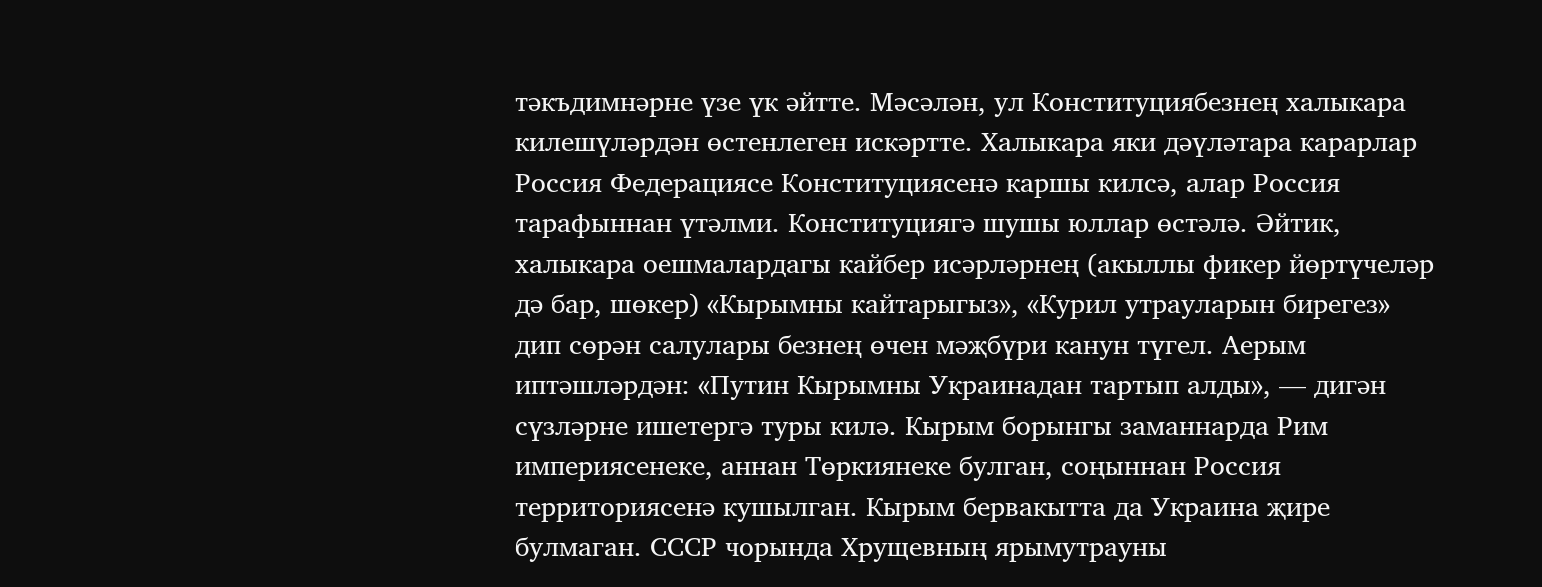тәкъдимнәрне үзе үк әйтте. Мәсәлән, ул Конституциябезнең халыкара килешүләрдән өстенлеген искәртте. Халыкара яки дәүләтара карарлар Россия Федерациясе Конституциясенә каршы килсә, алар Россия тарафыннан үтәлми. Конституциягә шушы юллар өстәлә. Әйтик, халыкара оешмалардагы кайбер исәрләрнең (акыллы фикер йөртүчеләр дә бар, шөкер) «Кырымны кайтарыгыз», «Курил утрауларын бирегез» дип сөрән салулары безнең өчен мәҗбүри канун түгел. Аерым иптәшләрдән: «Путин Кырымны Украинадан тартып алды», — дигән сүзләрне ишетергә туры килә. Кырым борынгы заманнарда Рим империясенеке, аннан Төркиянеке булган, соңыннан Россия территориясенә кушылган. Кырым бервакытта да Украина җире булмаган. СССР чорында Хрущевның ярымутрауны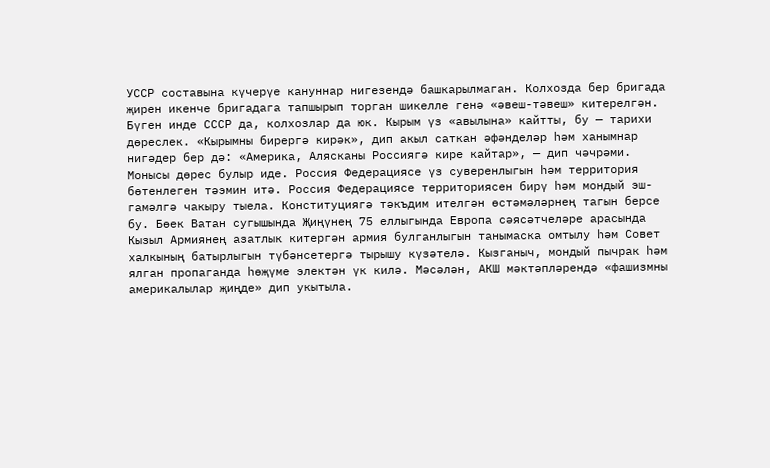УССР составына күчерүе кануннар нигезендә башкарылмаган. Колхозда бер бригада җирен икенче бригадага тапшырып торган шикелле генә «әвеш-тәвеш» китерелгән. Бүген инде СССР да, колхозлар да юк. Кырым үз «авылына» кайтты, бу — тарихи дөреслек. «Кырымны бирергә кирәк», дип акыл саткан әфәнделәр һәм ханымнар нигәдер бер дә: «Америка, Алясканы Россиягә кире кайтар», — дип чәчрәми. Монысы дөрес булыр иде. Россия Федерациясе үз суверенлыгын һәм территория бөтенлеген тәэмин итә. Россия Федерациясе территориясен бирү һәм мондый эш-гамәлгә чакыру тыела. Конституциягә тәкъдим ителгән өстәмәләрнең тагын берсе бу. Бөек Ватан сугышында Җиңүнең 75 еллыгында Европа сәясәтчеләре арасында Кызыл Армиянең азатлык китергән армия булганлыгын танымаска омтылу һәм Совет халкының батырлыгын түбәнсетергә тырышу күзәтелә. Кызганыч, мондый пычрак һәм ялган пропаганда һөҗүме электән үк килә. Мәсәлән, АКШ мәктәпләрендә «фашизмны америкалылар җиңде» дип укытыла.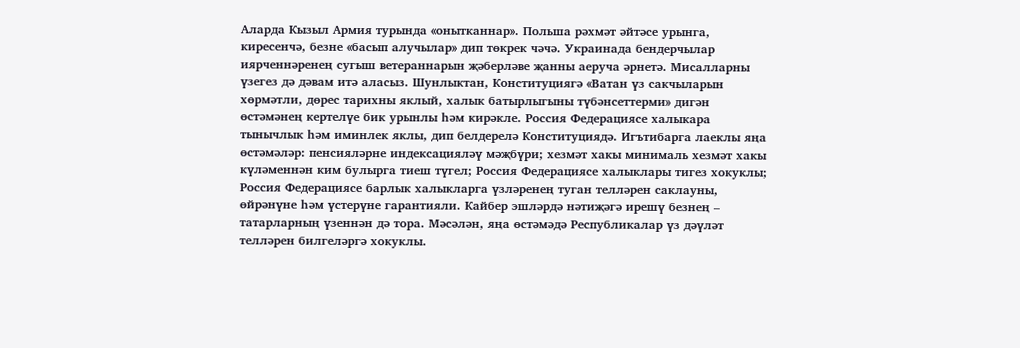Аларда Кызыл Армия турында «онытканнар». Польша рәхмәт әйтәсе урынга, киресенчә, безне «басып алучылар» дип төкрек чәчә. Украинада бендерчылар иярченнәренең сугыш ветераннарын җәберләве җанны аеруча әрнетә. Мисалларны үзегез дә дәвам итә аласыз. Шунлыктан, Конституциягә «Ватан үз сакчыларын хөрмәтли, дөрес тарихны яклый, халык батырлыгыны түбәнсеттерми» дигән өстәмәнең кертелүе бик урынлы һәм кирәкле. Россия Федерациясе халыкара тынычлык һәм иминлек яклы, дип белдерелә Конституциядә. Игътибарга лаеклы яңа өстәмәләр: пенсияләрне индексацияләү мәҗбүри; хезмәт хакы минималь хезмәт хакы күләменнән ким булырга тиеш түгел; Россия Федерациясе халыклары тигез хокуклы; Россия Федерациясе барлык халыкларга үзләренең туган телләрен саклауны, өйрәнүне һәм үстерүне гарантияли. Кайбер эшләрдә нәтиҗәгә ирешү безнең – татарларның үзеннән дә тора. Мәсәлән, яңа өстәмәдә Республикалар үз дәүләт телләрен билгеләргә хокуклы.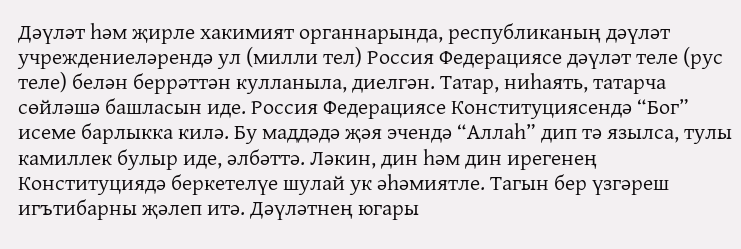Дәүләт һәм җирле хакимият органнарында, республиканың дәүләт учреждениеләрендә ул (милли тел) Россия Федерациясе дәүләт теле (рус теле) белән беррәттән кулланыла, диелгән. Татар, ниһаять, татарча сөйләшә башласын иде. Россия Федерациясе Конституциясендә “Бог” исеме барлыкка килә. Бу маддәдә җәя эчендә “Аллаһ” дип тә язылса, тулы камиллек булыр иде, әлбәттә. Ләкин, дин һәм дин ирегенең Конституциядә беркетелүе шулай ук әһәмиятле. Тагын бер үзгәреш игътибарны җәлеп итә. Дәүләтнең югары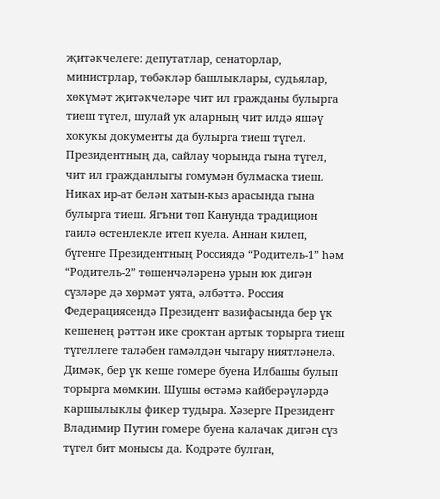җитәкчелеге: депутатлар, сенаторлар, министрлар, төбәкләр башлыклары, судьялар, хөкүмәт җитәкчеләре чит ил гражданы булырга тиеш түгел, шулай ук аларның чит илдә яшәү хокукы документы да булырга тиеш түгел. Президентның да, сайлау чорында гына түгел, чит ил гражданлыгы гомумән булмаска тиеш. Никах ир-ат белән хатын-кыз арасында гына булырга тиеш. Ягъни төп Канунда традицион гаилә өстенлекле итеп куела. Аннан килеп, бүгенге Президентның Россиядә “Родитель-1” һәм “Родитель-2” төшенчәләренә урын юк дигән сүзләре дә хөрмәт уята, әлбәттә. Россия Федерациясендә Президент вазифасында бер үк кешенең рәттән ике сроктан артык торырга тиеш түгеллеге таләбен гамәлдән чыгару ниятләнелә. Димәк, бер үк кеше гомере буена Илбашы булып торырга мөмкин. Шушы өстәмә кайберәүләрдә каршылыклы фикер тудыра. Хәзерге Президент Владимир Путин гомере буена калачак дигән сүз түгел бит монысы да. Кодрәте булган,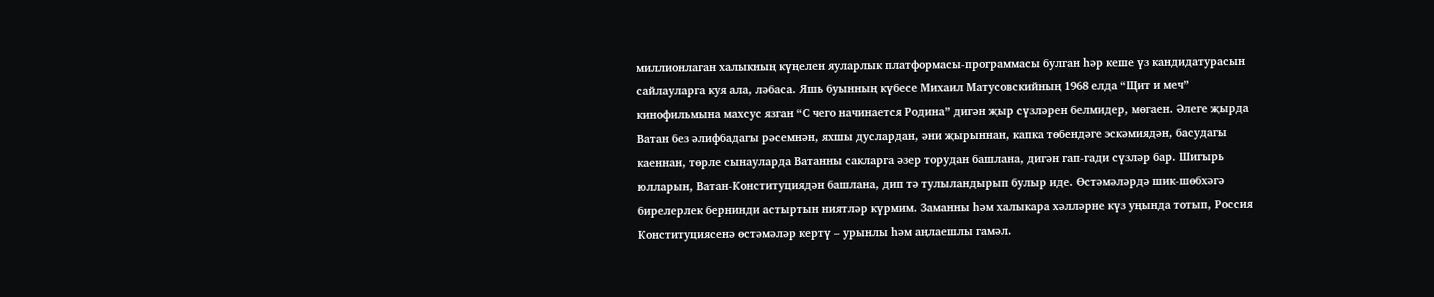миллионлаган халыкның күңелен яуларлык платформасы-программасы булган һәр кеше үз кандидатурасын сайлауларга куя ала, ләбаса. Яшь буынның күбесе Михаил Матусовскийның 1968 елда “Щит и меч” кинофильмына махсус язган “С чего начинается Родина” дигән җыр сүзләрен белмидер, мөгаен. Әлеге җырда Ватан без әлифбадагы рәсемнән, яхшы дуслардан, әни җырыннан, капка төбендәге эскәмиядән, басудагы каеннан, төрле сынауларда Ватанны сакларга әзер торудан башлана, дигән гап-гади сүзләр бар. Шигырь юлларын, Ватан-Конституциядән башлана, дип тә тулыландырып булыр иде. Өстәмәләрдә шик-шөбхәгә бирелерлек бернинди астыртын ниятләр күрмим. Заманны һәм халыкара хәлләрне күз уңында тотып, Россия Конституциясенә өстәмәләр кертү – урынлы һәм аңлаешлы гамәл.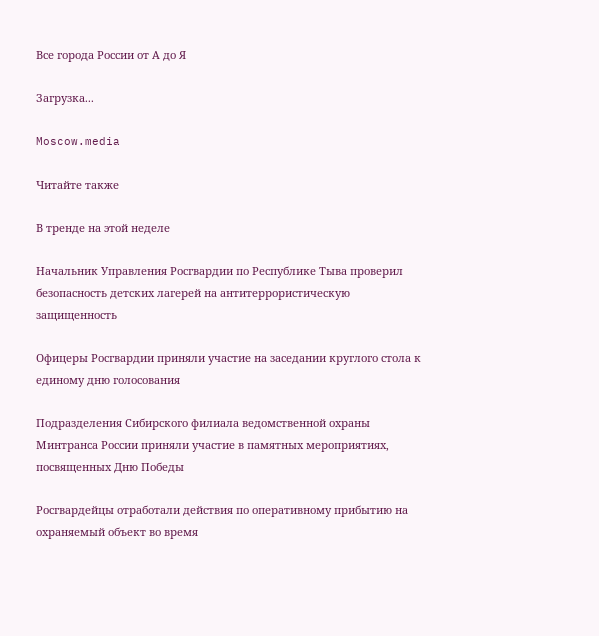Все города России от А до Я

Загрузка...

Moscow.media

Читайте также

В тренде на этой неделе

Начальник Управления Росгвардии по Республике Тыва проверил безопасность детских лагерей на антитеррористическую защищенность

Офицеры Росгвардии приняли участие на заседании круглого стола к единому дню голосования

Подразделения Сибирского филиала ведомственной охраны Минтранса России приняли участие в памятных мероприятиях, посвященных Дню Победы

Росгвардейцы отработали действия по оперативному прибытию на охраняемый объект во время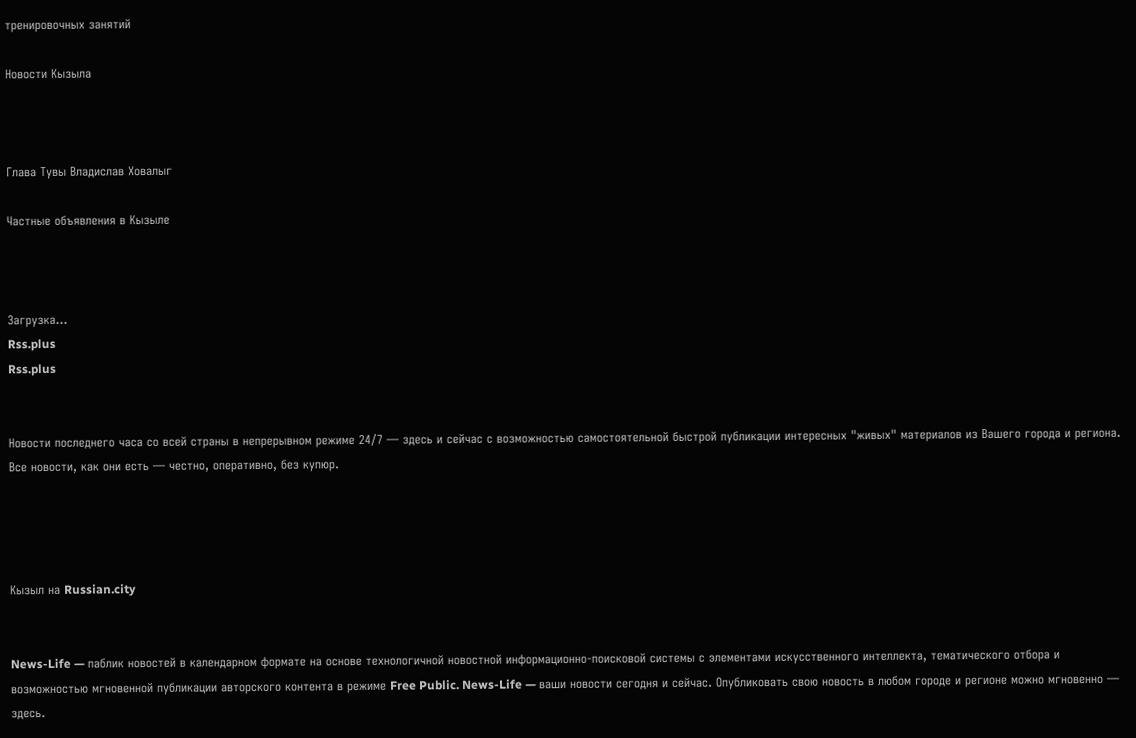тренировочных занятий

Новости Кызыла



Глава Тувы Владислав Ховалыг

Частные объявления в Кызыле



Загрузка...
Rss.plus
Rss.plus


Новости последнего часа со всей страны в непрерывном режиме 24/7 — здесь и сейчас с возможностью самостоятельной быстрой публикации интересных "живых" материалов из Вашего города и региона. Все новости, как они есть — честно, оперативно, без купюр.




Кызыл на Russian.city


News-Life — паблик новостей в календарном формате на основе технологичной новостной информационно-поисковой системы с элементами искусственного интеллекта, тематического отбора и возможностью мгновенной публикации авторского контента в режиме Free Public. News-Life — ваши новости сегодня и сейчас. Опубликовать свою новость в любом городе и регионе можно мгновенно — здесь.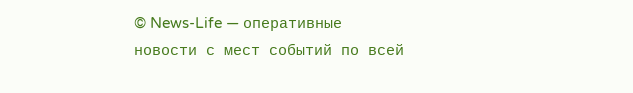© News-Life — оперативные новости с мест событий по всей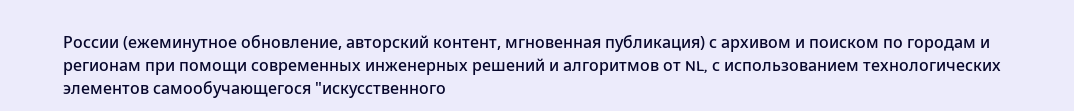России (ежеминутное обновление, авторский контент, мгновенная публикация) с архивом и поиском по городам и регионам при помощи современных инженерных решений и алгоритмов от NL, с использованием технологических элементов самообучающегося "искусственного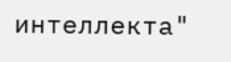интеллекта"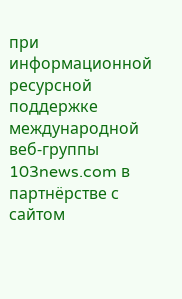при информационной ресурсной поддержке международной веб-группы 103news.com в партнёрстве с сайтом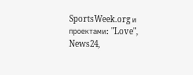SportsWeek.org и проектами: "Love", News24,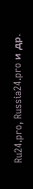Ru24.pro, Russia24.pro и др.